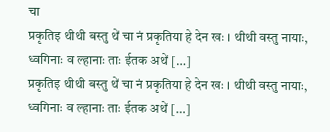चा
प्रकृतिइ थीथी बस्तु थें चा नं प्रकृतिया हे देन खः । थीथी वस्तु नायाः, ध्वगिनाः व ल्हानाः ताः ईतक अथें […]
प्रकृतिइ थीथी बस्तु थें चा नं प्रकृतिया हे देन खः । थीथी वस्तु नायाः, ध्वगिनाः व ल्हानाः ताः ईतक अथें […]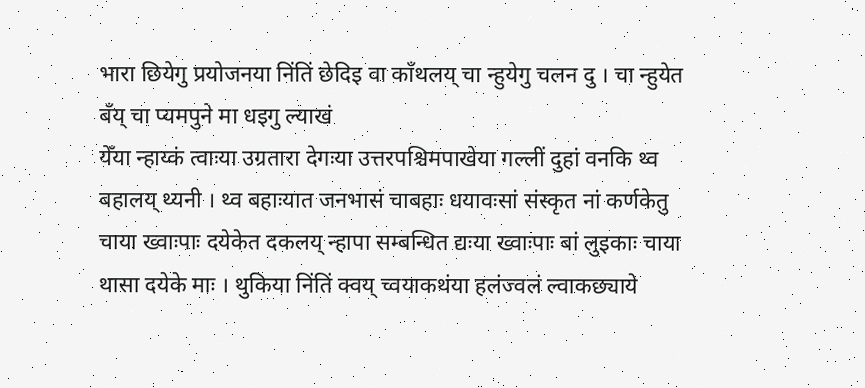भारा छियेगु प्रयोजनया निंतिं छेदिइ वा काँथलय् चा न्हुयेगु चलन दु । चा न्हुयेत बँय् चा प्यमपुने मा धइगु ल्याखं
येँया न्हाय्कं त्वाःया उग्रतारा देगःया उत्तरपश्चिमपाखेया गल्लीं दुहां वनकि थ्व बहालय् थ्यनी । थ्व बहाःयात जनभासं चाबहाः धयावःसां संस्कृत नां कर्णकेतु
चाया ख्वाःपाः दयेकेत दकलय् न्हापा सम्बन्धित द्यःया ख्वाःपाः बां लुइकाः चाया थासा दयेके माः । थुकिया निंतिं क्वय् च्वयाकथंया हलंज्वलं ल्वाकछ्याये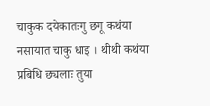चाकुक दयेकातःगु छगू कथंया नसायात चाकु धाइ । थीथी कथंया प्रबिधि छ्यलाः तुया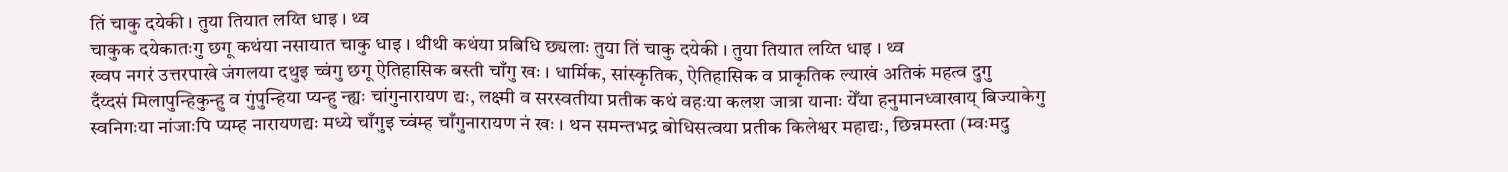तिं चाकु दयेकी । तुया तियात लय्ति धाइ । थ्व
चाकुक दयेकातःगु छगू कथंया नसायात चाकु धाइ । थीथी कथंया प्रबिधि छ्यलाः तुया तिं चाकु दयेकी । तुया तियात लय्ति धाइ । थ्व
ख्वप नगरं उत्तरपाखे जंगलया दथुइ च्वंगु छगू ऐतिहासिक बस्ती चाँगु खः । धार्मिक, सांस्कृतिक, ऐतिहासिक व प्राकृतिक ल्याखं अतिकं महत्व दुगु
दँय्दसं मिलापुन्हिकुन्हु व गुंपुन्हिया प्यन्हु न्ह्यः चांगुनारायण द्यः, लक्ष्मी व सरस्वतीया प्रतीक कथं वहःया कलश जात्रा यानाः येँया हनुमानध्वाखाय् बिज्याकेगु
स्वनिगःया नांजाःपि प्यम्ह नारायणद्यः मध्ये चाँगुइ च्वंम्ह चाँगुनारायण नं खः । थन समन्तभद्र बोधिसत्वया प्रतीक किलेश्वर महाद्यः, छिन्नमस्ता (म्वःमदु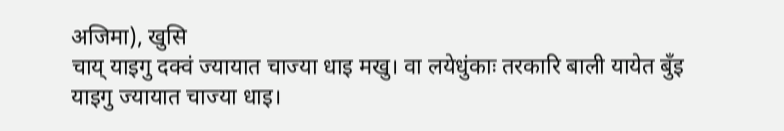अजिमा), खुसि
चाय् याइगु दक्वं ज्यायात चाज्या धाइ मखु। वा लयेधुंकाः तरकारि बाली यायेत बुँइ याइगु ज्यायात चाज्या धाइ।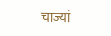चाज्यां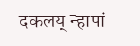दकलय् न्हापां